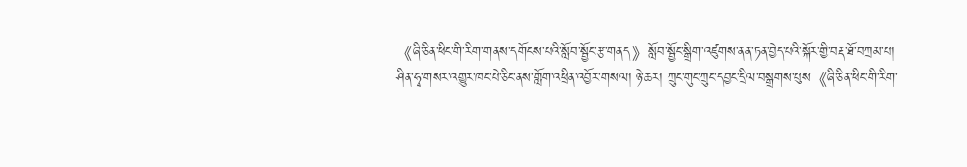《ཞི་ཅིན་ཕིང་གི་རིག་གནས་དགོངས་པའི་སློབ་སྦྱོང་རྩ་གནད》སློབ་སྦྱོང་སྒྲིག་འཛུགས་ནན་ཏན་བྱེད་པའི་སྐོར་གྱི་བརྡ་ཐོ་བཀྲམ་པ།
ཤིན་ཧྭ་གསར་འགྱུར་ཁང་པེ་ཅིང་ནས་གློག་འཕྲིན་འབྱོར་གསལ། ཉེ་ཆར། ཀྲུང་གུང་ཀྲུང་དབྱང་དྲིལ་བསྒྲགས་པུས《ཞི་ཅིན་ཕིང་གི་རིག་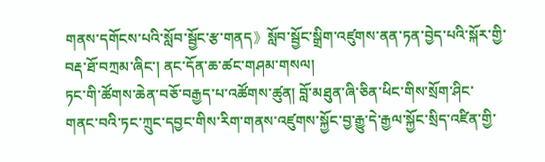གནས་དགོངས་པའི་སློབ་སྦྱོང་རྩ་གནད》སློབ་སྦྱོང་སྒྲིག་འཛུགས་ནན་ཏན་བྱེད་པའི་སྐོར་གྱི་བརྡ་ཐོ་བཀྲམ་ཞིང་། ནང་དོན་ཆ་ཚང་གཤམ་གསལ།
ཏང་གི་ཚོགས་ཆེན་བཅོ་བརྒྱད་པ་འཚོགས་ཚུན། བློ་མཐུན་ཞི་ཅིན་ཕིང་གིས་སྲོག་ཤིང་གནང་བའི་ཏང་ཀྲུང་དབྱང་གིས་རིག་གནས་འཛུགས་སྐྱོང་བྱ་རྒྱུ་དེ་རྒྱལ་སྐྱོང་སྲིད་འཛིན་གྱི་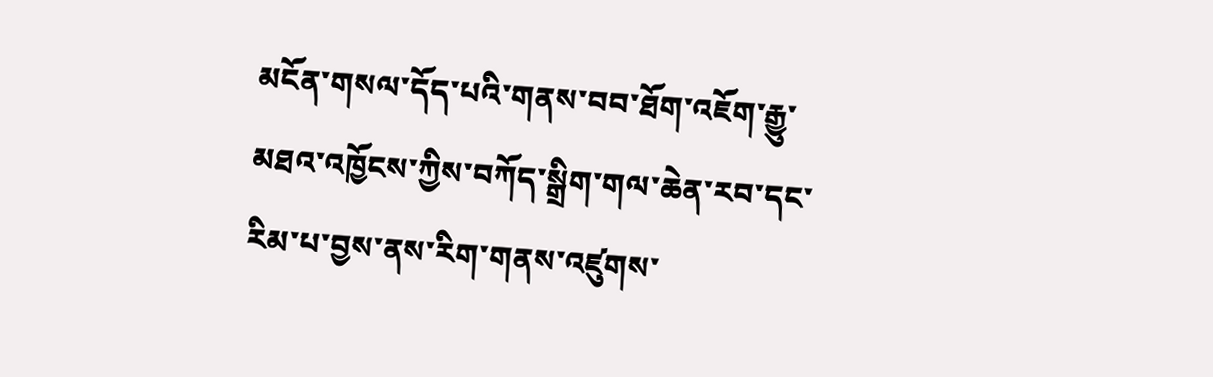མངོན་གསལ་དོད་པའི་གནས་བབ་ཐོག་འཇོག་རྒྱུ་མཐའ་འཁྱོངས་ཀྱིས་བཀོད་སྒྲིག་གལ་ཆེན་རབ་དང་རིམ་པ་བྱས་ནས་རིག་གནས་འཛུགས་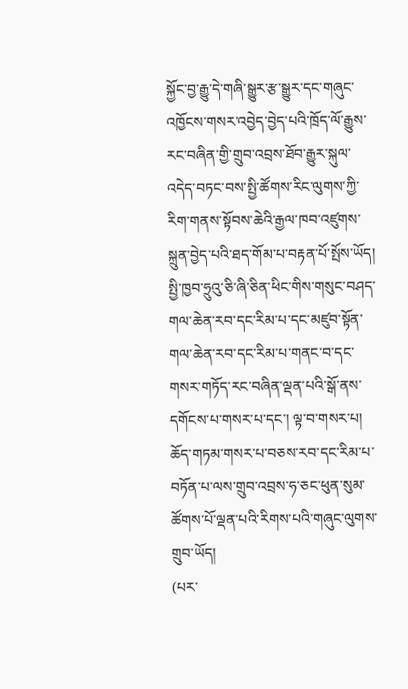སྐྱོང་བྱ་རྒྱུ་དེ་གཞི་སྒྱུར་རྩ་སྒྱུར་དང་གཞུང་འཁྱོངས་གསར་འབྱེད་བྱེད་པའི་ཁྲོད་ལོ་རྒྱུས་རང་བཞིན་གྱི་གྲུབ་འབྲས་ཐོབ་རྒྱུར་སྐུལ་འདེད་བཏང་བས་སྤྱི་ཚོགས་རིང་ལུགས་ཀྱི་རིག་གནས་སྟོབས་ཆེའི་རྒྱལ་ཁབ་འཛུགས་སྐྲུན་བྱེད་པའི་ཐད་གོམ་པ་བརྟན་པོ་སྤོས་ཡོད། སྤྱི་ཁྱབ་ཧྲུའུ་ཅི་ཞི་ཅིན་ཕིང་གིས་གསུང་བཤད་གལ་ཆེན་རབ་དང་རིམ་པ་དང་མཛུབ་སྟོན་གལ་ཆེན་རབ་དང་རིམ་པ་གནང་བ་དང་གསར་གཏོད་རང་བཞིན་ལྡན་པའི་སྒོ་ནས་དགོངས་པ་གསར་པ་དང་། ལྟ་བ་གསར་པ། ཆོད་གཏམ་གསར་པ་བཅས་རབ་དང་རིམ་པ་བཏོན་པ་ལས་གྲུབ་འབྲས་ཧ་ཅང་ཕུན་སུམ་ཚོགས་པོ་ལྡན་པའི་རིགས་པའི་གཞུང་ལུགས་གྲུབ་ཡོད།
(པར་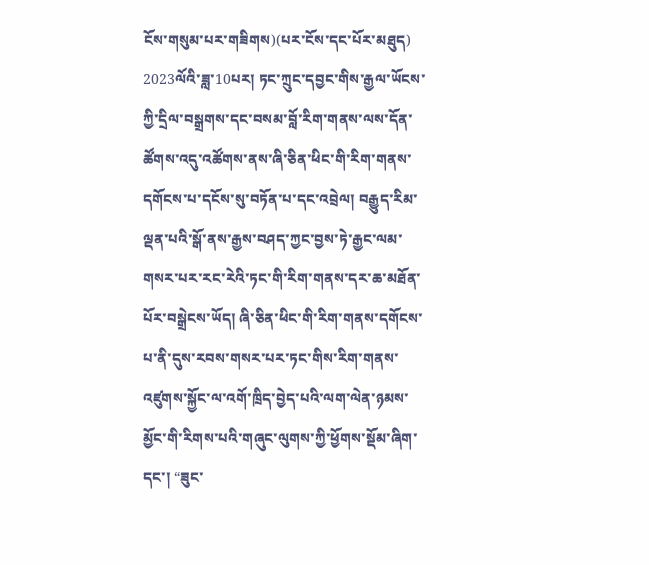ངོས་གསུམ་པར་གཟིགས)(པར་ངོས་དང་པོར་མཐུད) 2023ལོའི་ཟླ་10པར། ཏང་ཀྲུང་དབྱང་གིས་རྒྱལ་ཡོངས་ཀྱི་དྲིལ་བསྒྲགས་དང་བསམ་བློ་རིག་གནས་ལས་དོན་ཚོགས་འདུ་འཚོགས་ནས་ཞི་ཅིན་ཕིང་གི་རིག་གནས་དགོངས་པ་དངོས་སུ་བཏོན་པ་དང་འབྲེལ། བརྒྱུད་རིམ་ལྡན་པའི་སྒོ་ནས་རྒྱས་བཤད་ཀྱང་བྱས་ཏེ་རྒྱང་ལམ་གསར་པར་རང་རེའི་ཏང་གི་རིག་གནས་དར་ཆ་མཐོན་པོར་བསྒྲེངས་ཡོད། ཞི་ཅིན་ཕིང་གི་རིག་གནས་དགོངས་པ་ནི་དུས་རབས་གསར་པར་ཏང་གིས་རིག་གནས་འཛུགས་སྐྱོང་ལ་འགོ་ཁྲིད་བྱེད་པའི་ལག་ལེན་ཉམས་མྱོང་གི་རིགས་པའི་གཞུང་ལུགས་ཀྱི་ཕྱོགས་སྡོམ་ཞིག་དང་། “ཟུང་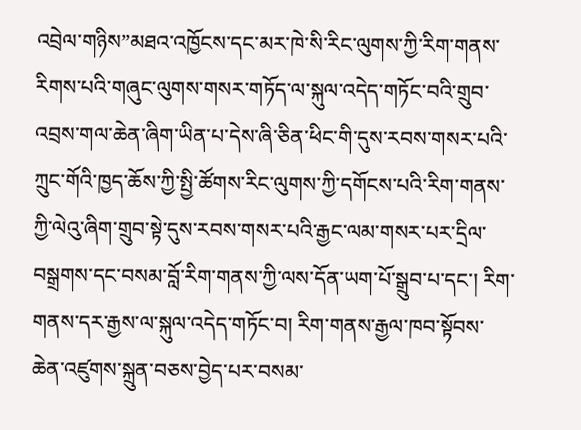འབྲེལ་གཉིས”མཐའ་འཁྱོངས་དང་མར་ཁེ་སི་རིང་ལུགས་ཀྱི་རིག་གནས་རིགས་པའི་གཞུང་ལུགས་གསར་གཏོད་ལ་སྐུལ་འདེད་གཏོང་བའི་གྲུབ་འབྲས་གལ་ཆེན་ཞིག་ཡིན་པ་དེས་ཞི་ཅིན་ཕིང་གི་དུས་རབས་གསར་པའི་ཀྲུང་གོའི་ཁྱད་ཆོས་ཀྱི་སྤྱི་ཚོགས་རིང་ལུགས་ཀྱི་དགོངས་པའི་རིག་གནས་ཀྱི་ལེའུ་ཞིག་གྲུབ་སྟེ་དུས་རབས་གསར་པའི་རྒྱང་ལམ་གསར་པར་དྲིལ་བསྒྲགས་དང་བསམ་བློ་རིག་གནས་ཀྱི་ལས་དོན་ཡག་པོ་སྒྲུབ་པ་དང་། རིག་གནས་དར་རྒྱས་ལ་སྐུལ་འདེད་གཏོང་བ། རིག་གནས་རྒྱལ་ཁབ་སྟོབས་ཆེན་འཛུགས་སྐྲུན་བཅས་བྱེད་པར་བསམ་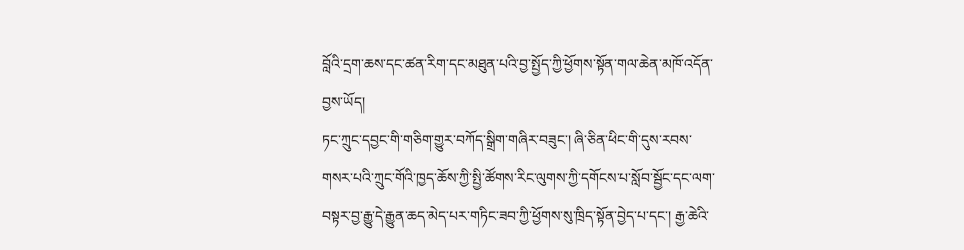བློའི་དྲག་ཆས་དང་ཚན་རིག་དང་མཐུན་པའི་བྱ་སྤྱོད་ཀྱི་ཕྱོགས་སྟོན་གལ་ཆེན་མཁོ་འདོན་བྱས་ཡོད།
ཏང་ཀྲུང་དབྱང་གི་གཅིག་གྱུར་བཀོད་སྒྲིག་གཞིར་བཟུང་། ཞི་ཅིན་ཕིང་གི་དུས་རབས་གསར་པའི་ཀྲུང་གོའི་ཁྱད་ཆོས་ཀྱི་སྤྱི་ཚོགས་རིང་ལུགས་ཀྱི་དགོངས་པ་སློབ་སྦྱོང་དང་ལག་བསྟར་བྱ་རྒྱུ་དེ་རྒྱུན་ཆད་མེད་པར་གཏིང་ཟབ་ཀྱི་ཕྱོགས་སུ་ཁྲིད་སྟོན་བྱེད་པ་དང་། རྒྱ་ཆེའི་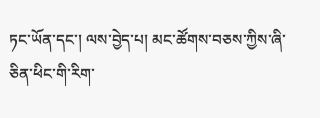ཏང་ཡོན་དང་། ལས་བྱེད་པ། མང་ཚོགས་བཅས་ཀྱིས་ཞི་ཅིན་ཕིང་གི་རིག་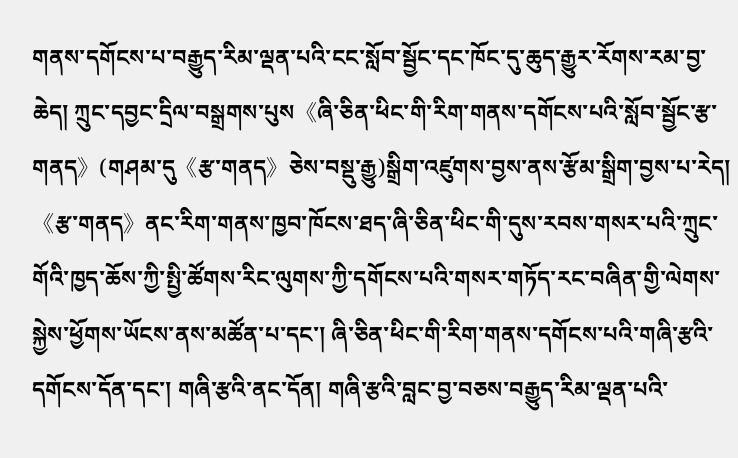གནས་དགོངས་པ་བརྒྱུད་རིམ་ལྡན་པའི་ངང་སློབ་སྦྱོང་དང་ཁོང་དུ་ཆུད་རྒྱུར་རོགས་རམ་བྱ་ཆེད། ཀྲུང་དབྱང་དྲིལ་བསྒྲགས་པུས《ཞི་ཅིན་ཕིང་གི་རིག་གནས་དགོངས་པའི་སློབ་སྦྱོང་རྩ་གནད》(གཤམ་དུ《རྩ་གནད》ཅེས་བསྡུ་རྒྱུ)སྒྲིག་འཛུགས་བྱས་ནས་རྩོམ་སྒྲིག་བྱས་པ་རེད། 《རྩ་གནད》ནང་རིག་གནས་ཁྱབ་ཁོངས་ཐད་ཞི་ཅིན་ཕིང་གི་དུས་རབས་གསར་པའི་ཀྲུང་གོའི་ཁྱད་ཆོས་ཀྱི་སྤྱི་ཚོགས་རིང་ལུགས་ཀྱི་དགོངས་པའི་གསར་གཏོད་རང་བཞིན་གྱི་ལེགས་སྐྱེས་ཕྱོགས་ཡོངས་ནས་མཚོན་པ་དང་། ཞི་ཅིན་ཕིང་གི་རིག་གནས་དགོངས་པའི་གཞི་རྩའི་དགོངས་དོན་དང་། གཞི་རྩའི་ནང་དོན། གཞི་རྩའི་བླང་བྱ་བཅས་བརྒྱུད་རིམ་ལྡན་པའི་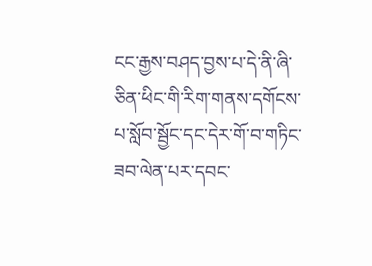ངང་རྒྱས་བཤད་བྱས་པ་དེ་ནི་ཞི་ཅིན་ཕིང་གི་རིག་གནས་དགོངས་པ་སློབ་སྦྱོང་དང་དེར་གོ་བ་གཏིང་ཟབ་ལེན་པར་དབང་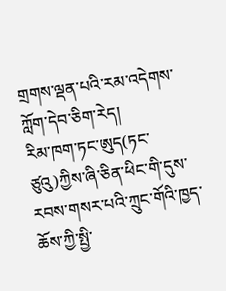གྲགས་ལྡན་པའི་རམ་འདེགས་ཀློག་དེབ་ཅིག་རེད།
རིམ་ཁག་ཏང་ཨུད(ཏང་ཙུའུ)ཀྱིས་ཞི་ཅིན་ཕིང་གི་དུས་རབས་གསར་པའི་ཀྲུང་གོའི་ཁྱད་ཆོས་ཀྱི་སྤྱི་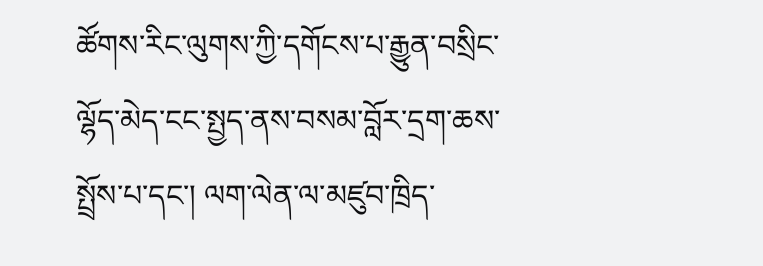ཚོགས་རིང་ལུགས་ཀྱི་དགོངས་པ་རྒྱུན་བསྲིང་ལྷོད་མེད་ངང་སྤྱད་ནས་བསམ་བློར་དྲག་ཆས་སྤྲོས་པ་དང་། ལག་ལེན་ལ་མཛུབ་ཁྲིད་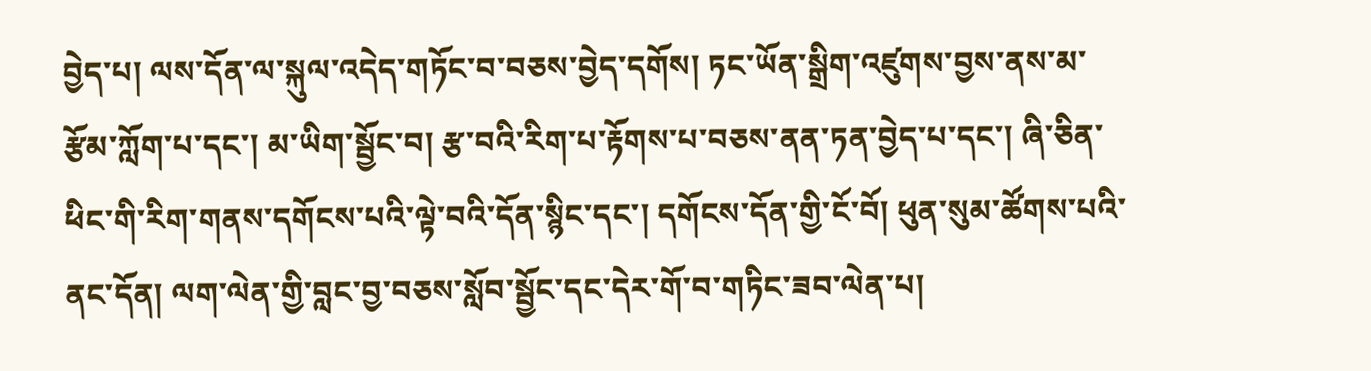བྱེད་པ། ལས་དོན་ལ་སྐུལ་འདེད་གཏོང་བ་བཅས་བྱེད་དགོས། ཏང་ཡོན་སྒྲིག་འཛུགས་བྱས་ནས་མ་རྩོམ་ཀློག་པ་དང་། མ་ཡིག་སྦྱོང་བ། རྩ་བའི་རིག་པ་རྟོགས་པ་བཅས་ནན་ཏན་བྱེད་པ་དང་། ཞི་ཅིན་ཕིང་གི་རིག་གནས་དགོངས་པའི་ལྟེ་བའི་དོན་སྙིང་དང་། དགོངས་དོན་གྱི་ངོ་བོ། ཕུན་སུམ་ཚོགས་པའི་ནང་དོན། ལག་ལེན་གྱི་བླང་བྱ་བཅས་སློབ་སྦྱོང་དང་དེར་གོ་བ་གཏིང་ཟབ་ལེན་པ།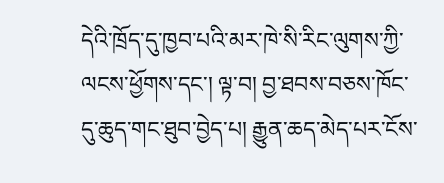དེའི་ཁྲོད་དུ་ཁྱབ་པའི་མར་ཁེ་སི་རིང་ལུགས་ཀྱི་ལངས་ཕྱོགས་དང་། ལྟ་བ། བྱ་ཐབས་བཅས་ཁོང་དུ་ཆུད་གང་ཐུབ་བྱེད་པ། རྒྱུན་ཆད་མེད་པར་ངོས་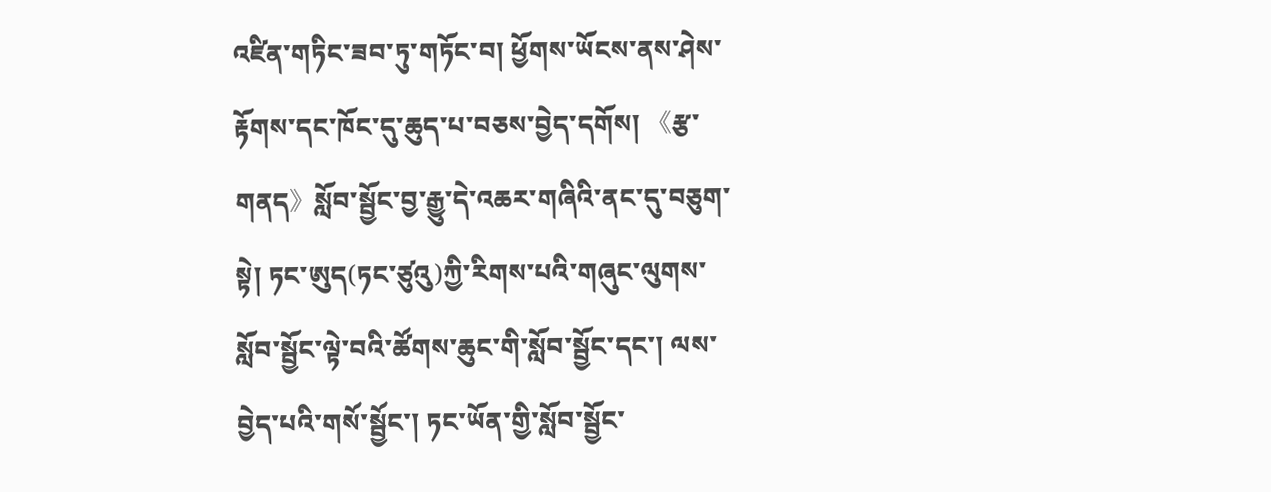འཛིན་གཏིང་ཟབ་ཏུ་གཏོང་བ། ཕྱོགས་ཡོངས་ནས་ཤེས་རྟོགས་དང་ཁོང་དུ་ཆུད་པ་བཅས་བྱེད་དགོས། 《རྩ་གནད》སློབ་སྦྱོང་བྱ་རྒྱུ་དེ་འཆར་གཞིའི་ནང་དུ་བཅུག་སྟེ། ཏང་ཨུད(ཏང་ཙུའུ)ཀྱི་རིགས་པའི་གཞུང་ལུགས་སློབ་སྦྱོང་ལྟེ་བའི་ཚོགས་ཆུང་གི་སློབ་སྦྱོང་དང་། ལས་བྱེད་པའི་གསོ་སྦྱོང་། ཏང་ཡོན་གྱི་སློབ་སྦྱོང་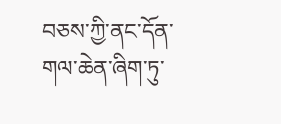བཅས་ཀྱི་ནང་དོན་གལ་ཆེན་ཞིག་ཏུ་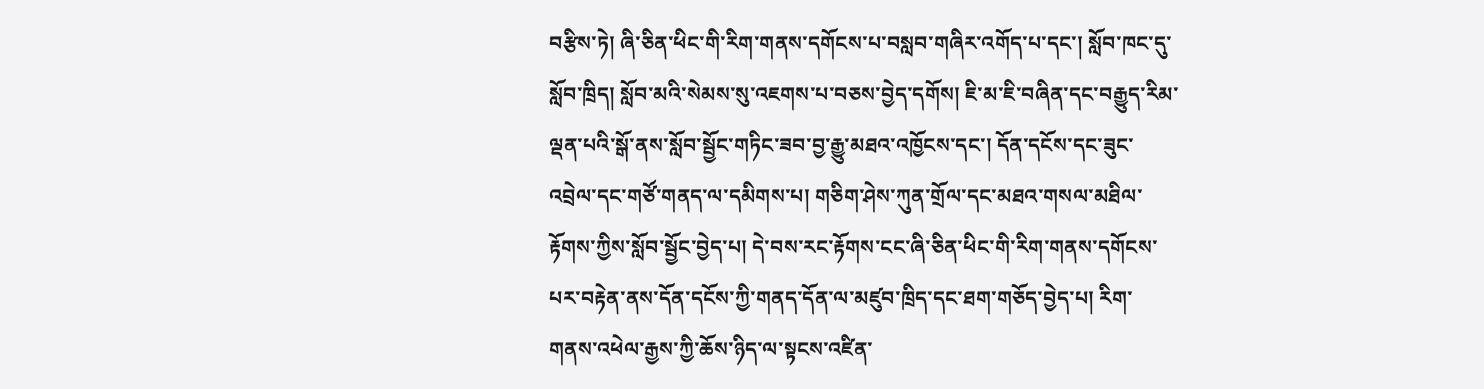བརྩིས་ཏེ། ཞི་ཅིན་ཕིང་གི་རིག་གནས་དགོངས་པ་བསླབ་གཞིར་འགོད་པ་དང་། སློབ་ཁང་དུ་སློབ་ཁྲིད། སློབ་མའི་སེམས་སུ་འཇགས་པ་བཅས་བྱེད་དགོས། ཇི་མ་ཇི་བཞིན་དང་བརྒྱུད་རིམ་ལྡན་པའི་སྒོ་ནས་སློབ་སྦྱོང་གཏིང་ཟབ་བྱ་རྒྱུ་མཐའ་འཁྱོངས་དང་། དོན་དངོས་དང་ཟུང་འབྲེལ་དང་གཙོ་གནད་ལ་དམིགས་པ། གཅིག་ཤེས་ཀུན་གྲོལ་དང་མཐའ་གསལ་མཐིལ་རྟོགས་ཀྱིས་སློབ་སྦྱོང་བྱེད་པ། དེ་བས་རང་རྟོགས་ངང་ཞི་ཅིན་ཕིང་གི་རིག་གནས་དགོངས་པར་བརྟེན་ནས་དོན་དངོས་ཀྱི་གནད་དོན་ལ་མཛུབ་ཁྲིད་དང་ཐག་གཅོད་བྱེད་པ། རིག་གནས་འཕེལ་རྒྱས་ཀྱི་ཆོས་ཉིད་ལ་སྟངས་འཛིན་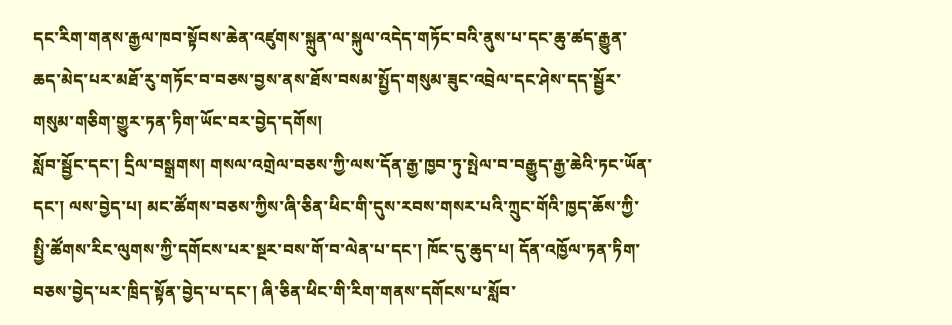དང་རིག་གནས་རྒྱལ་ཁབ་སྟོབས་ཆེན་འཛུགས་སྐྲུན་ལ་སྐུལ་འདེད་གཏོང་བའི་ནུས་པ་དང་ཆུ་ཚད་རྒྱུན་ཆད་མེད་པར་མཐོ་རུ་གཏོང་བ་བཅས་བྱས་ནས་ཐོས་བསམ་སྤྱོད་གསུམ་ཟུང་འབྲེལ་དང་ཤེས་དད་སྦྱོར་གསུམ་གཅིག་གྱུར་ཏན་ཏིག་ཡོང་བར་བྱེད་དགོས།
སློབ་སྦྱོང་དང་། དྲིལ་བསྒྲགས། གསལ་འགྲེལ་བཅས་ཀྱི་ལས་དོན་རྒྱ་ཁྱབ་ཏུ་སྤེལ་བ་བརྒྱུད་རྒྱ་ཆེའི་ཏང་ཡོན་དང་། ལས་བྱེད་པ། མང་ཚོགས་བཅས་ཀྱིས་ཞི་ཅིན་ཕིང་གི་དུས་རབས་གསར་པའི་ཀྲུང་གོའི་ཁྱད་ཆོས་ཀྱི་སྤྱི་ཚོགས་རིང་ལུགས་ཀྱི་དགོངས་པར་སྔར་བས་གོ་བ་ལེན་པ་དང་། ཁོང་དུ་ཆུད་པ། དོན་འཁྱོལ་ཏན་ཏིག་བཅས་བྱེད་པར་ཁྲིད་སྟོན་བྱེད་པ་དང་། ཞི་ཅིན་ཕིང་གི་རིག་གནས་དགོངས་པ་སློབ་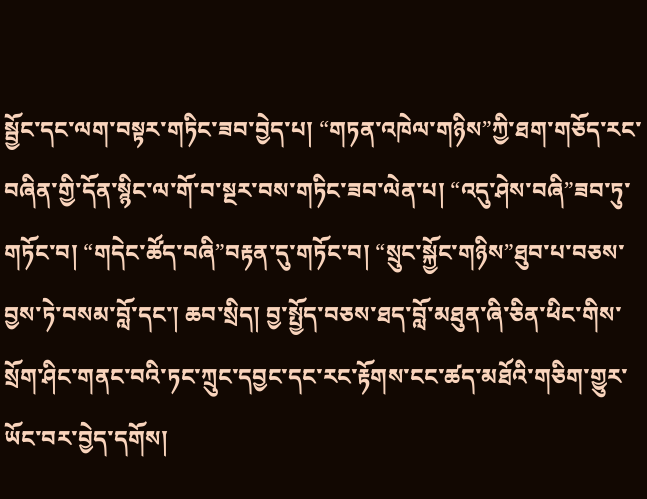སྦྱོང་དང་ལག་བསྟར་གཏིང་ཟབ་བྱེད་པ། “གཏན་འཁེལ་གཉིས”ཀྱི་ཐག་གཅོད་རང་བཞིན་གྱི་དོན་སྙིང་ལ་གོ་བ་སྔར་བས་གཏིང་ཟབ་ལེན་པ། “འདུ་ཤེས་བཞི”ཟབ་ཏུ་གཏོང་བ། “གདེང་ཚོད་བཞི”བརྟན་དུ་གཏོང་བ། “སྲུང་སྐྱོང་གཉིས”ཐུབ་པ་བཅས་བྱས་ཏེ་བསམ་བློ་དང་། ཆབ་སྲིད། བྱ་སྤྱོད་བཅས་ཐད་བློ་མཐུན་ཞི་ཅིན་ཕིང་གིས་སྲོག་ཤིང་གནང་བའི་ཏང་ཀྲུང་དབྱང་དང་རང་རྟོགས་ངང་ཚད་མཐོའི་གཅིག་གྱུར་ཡོང་བར་བྱེད་དགོས།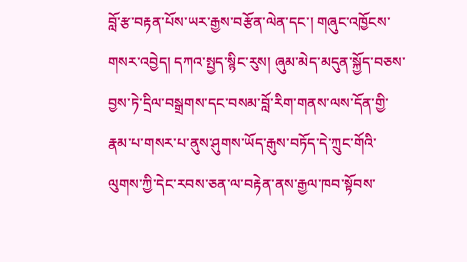བློ་རྩ་བརྟན་པོས་ཡར་རྒྱས་བརྩོན་ལེན་དང་། གཞུང་འཁྱོངས་གསར་འབྱེད། དཀའ་སྤྱད་སྙིང་རུས། ཞུམ་མེད་མདུན་སྐྱོད་བཅས་བྱས་ཏེ་དྲིལ་བསྒྲགས་དང་བསམ་བློ་རིག་གནས་ལས་དོན་གྱི་རྣམ་པ་གསར་པ་ནུས་ཤུགས་ཡོད་རྒུས་བཏོད་དེ་ཀྲུང་གོའི་ལུགས་ཀྱི་དེང་རབས་ཅན་ལ་བརྟེན་ནས་རྒྱལ་ཁབ་སྟོབས་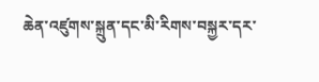ཆེན་འཛུགས་སྐྲུན་དང་མི་རིགས་བསྐྱར་དར་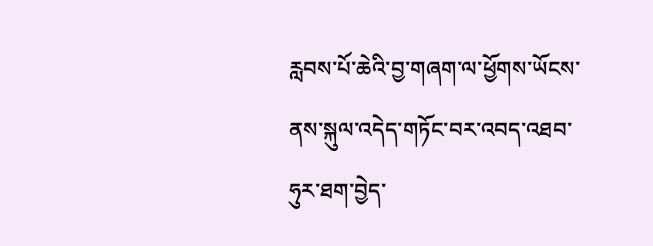རླབས་པོ་ཆེའི་བྱ་གཞག་ལ་ཕྱོགས་ཡོངས་ནས་སྐུལ་འདེད་གཏོང་བར་འབད་འཐབ་ཧུར་ཐག་བྱེད་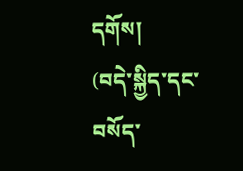དགོས།
(བདེ་སྐྱིད་དང་བསོད་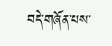བདེ་གཞོན་པས་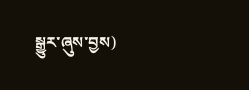སྒྱུར་ཞུས་བྱས)